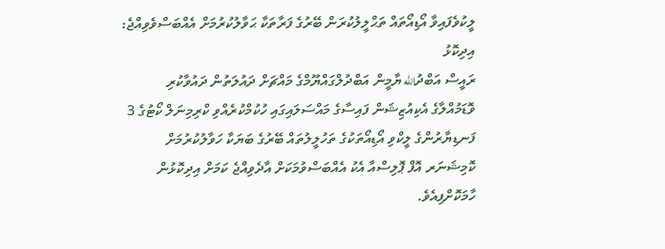ލީކުވެފައިވާ އޯޑިއޯތައް ތަޙްލީލުކުރަން ބޭރުގެ ފަރާތަކާ ޙަވާލުކުރުމަށް އެއްބަސްވެވިއްޖެ: އިދިކޮޅު
ރައީސް އަބްދުالله ޔާމީން އަބްދުލްގައްޔޫމްގެ މައްޗަށް ދައުލަތުން ދައުވާކުރި ވޮޑަމުއްލާގެ އެކިއުޒިޝަން ފައިސާގެ މައްސަލައިގައި ހުކުމްކުރެއްވި ކްރިމިނަލް ކޯޓުގެ 3 ފަނޑިޔާރުންގެ ލީކްވި އޯޑިއޯތަކުގެ ތަހުލީލުތައް ބޭރުގެ ބަޔަކާ ހަވާލުކުރުމަށް ކޮމިޝަނަރ އޮފް ޕޮލިސްއާ އެކު އެއްބަސްވުމަކަށް އާދެވިއްޖެ ކަމަށް އިދިކޮޅުން ހާމަކޮށްފިއެވެ.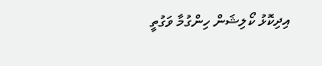އިދިކޮޅު ކޯލިޝަން ހިންގުމާ ވަގުތީ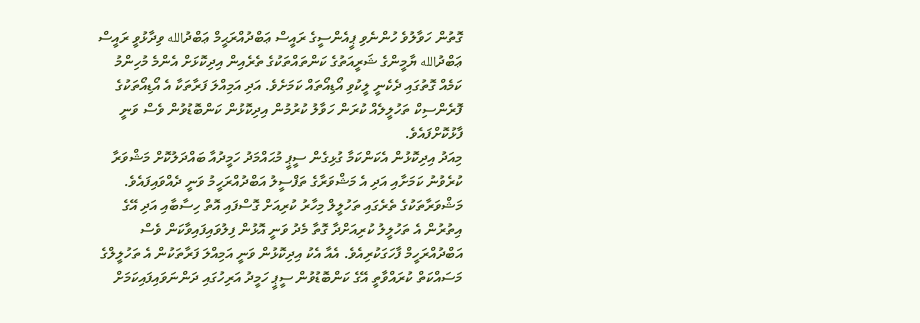ގޮތުން ހަވާލުވެ ހުންނެވި ޕީއެންސީގެ ރައީސް ޢަބްދުއްރަޙީމް ޢަބްދުالله ވިދާޅުވީ ރައީސް ޢަބްދުالله ޔާމީންގެ ޝަރީއަތުގެ ކަންތައްތަކުގެ ތެރެއިން އިދިކޮޅަށް އެންމެ މުހިންމު ކަމެއް ގޮތުގައި ދެކެނީ ލީކުވި އޯޑިއޯތައް ކަމަށެވެ. އަދި އަމިއްލަ ފަރާތަކާ އެ އޯޑިއޯތަކުގެ ފޮރެންސިކް ތަހުލީލެއް ކުރަން ހަވާލު ކުރުމުން އިދިކޮޅުން ކަންބޮޑުވުން ވެސް ވަނީ ފާޅުކޮށްފައެވެ.
މިއަދު އިދިކޮޅުން އެކަންކަމާ ގުޅިގެން ސީޕީ މުޙައްމަދު ހަމީދުއާ ބައްދަލުކޮށް މަޝްވަރާ ކުރެވުނު ކަމަށާއި އަދި އެ މަޝްވަރާގެ ތަފްސީލު އަބްދުއްރަހީމު ވަނީ ދެއްވައިފައެވެ.
މަޝްވަރާތަކުގެ ތެރެގައި ތަހުލީލް މިހާރު ކުރިއަށް ގޮސްފައި އޮތް ހިސާބާއި އަދި އޭގެ އިތުރުން އެ ތަހުލީލު ކުރިއަށްދާ ގޮތާ މެދު ވަނީ އޮޅުން ފިލުވައިފައިވާކަން ވެސް އަބްދުއްރަހީމް ފާހަގަކުރިއެވެ. އެއާ އެކު އިދިކޮޅުން ވަނީ އަމިއްލަ ފަރާތަކުން އެ ތަހުލީލްގެ މަސައްކަތް ކުރައްވާތީ އޭގެ ކަންބޮޑުވުން ސީޕީ ހަމީދު އަރިހުގައި ދަންނަވައިފައިކަމަށް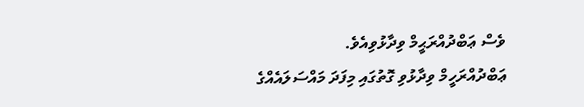ވެސް ޢަބްދުއްރަޙީމް ވިދާޅުވިއެވެ.
ޢަބްދުއްރަހީމް ވިދާޅުވި ގޮތުގައި މިފަދަ މައްސަލައެއްގެ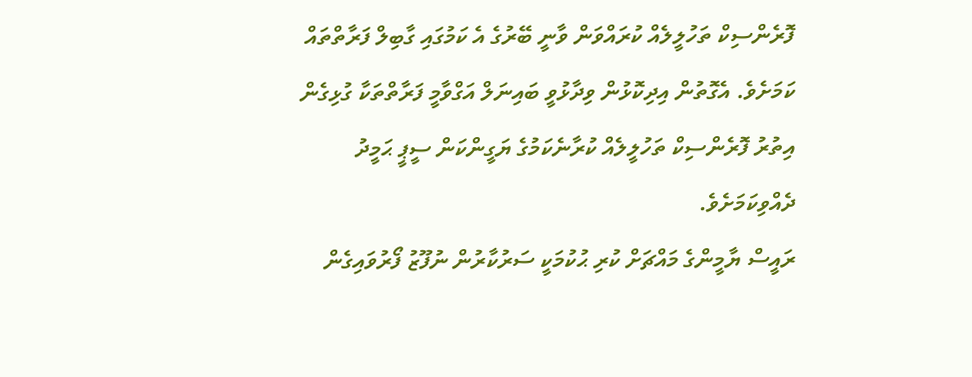ފޮރެންސިކް ތަހުލީލެއް ކުރައްވަން ވާނީ ބޭރުގެ އެ ކަމުގައި ގާބިލް ފަރާތްތައް ކަމަށެވެ. އެގޮތުން އިދިކޮޅުން ވިދާޅުވީ ބައިނަލް އަގްވާމީ ފަރާތްތަކާ ގުޅިގެން އިތުރު ފޮރެންސިކް ތަހުލީލެއް ކުރާނެކަމުގެ ޔަގީންކަން ސީޕީ ޙަމީދު ދެއްވިކަމަށެވެ.
ރައީސް ޔާމީންގެ މައްޗަށް ކުރި ޙުކުމަކީ ސަރުކާރުން ނުފޫޒު ފޯރުވައިގެން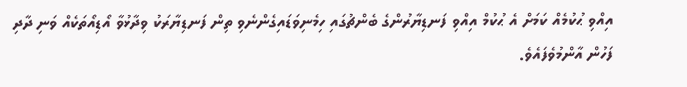އިއްވި ޙުކުމެއް ކަމަށް އެ ޙުކުމް އިއްވި ފަނޑިޔާރުންގެ ބެންޗުގައި ހިމެނިވަޑައިގެންނެވި ތިން ފަނޑިޔާރަކު ވިދާޅުވާ އޯޑިއޯތަކެއް ވަނި ދާދި ފަހުން އާންމުވެފައެވެ.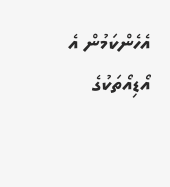އެހެންކަމުން އެ އޯޑިއޯތަކުގެ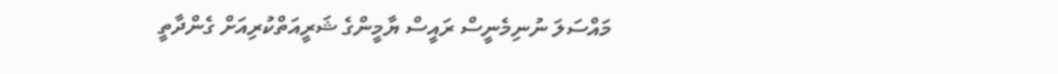މައްސަލަ ނުނިމެނީސް ރައީސް ޔާމީންގެ ޝަރީއަތްކުރިއަށް ގެންދާތީ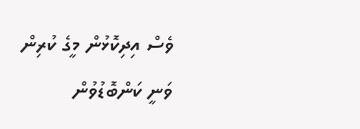ވެސް އިދިކޮޅުން މީގެ ކުރިން ވަނީ ކަންބޮޑުވުން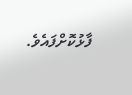ފާޅުކޮށްފައެވެ.